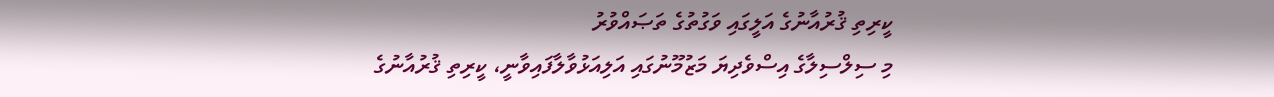ކީރިތި ޤުރުއާނުގެ އަލީގައި ވަގުތުގެ ތަޞައްވުރު
މި ސިލްސިލާގެ އިސްވެދިޔަ މަޒުމޫނުގައި އަލިއަޅުވާލާފައިވާނީ، ކީރިތި ޤުރުއާނުގެ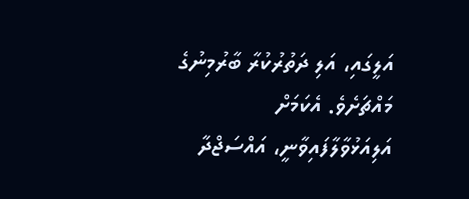އަލީގައި، އަލި ދަތުރުކުރާ ބާރުމިނުގެ މައްޗަށެވެ. އެކަމަށް އަލިއަޅުވާލާފައިވާނީ، އައްސަޖްދާ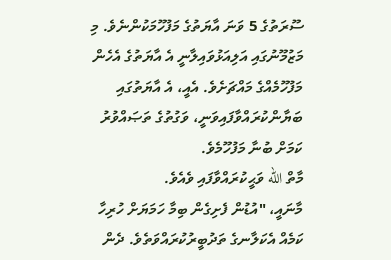ސޫރަތުގެ 5 ވަނަ އާޔަތުގެ މަފުހޫމަކުންނެވެ. މި މަޒުމޫނުގައި އަލިއަޅުވައިލާނީ އެ އާޔަތުގެ އެހެން މަފުހޫމެއްގެ މައްޗަށެވެ. އެއީ، އެ އާޔަތުގައި ބަޔާންކުރައްވާފައިވަނީ، ވަގުތުގެ ތަޞައްވުރު ކަމަށް ބުނާ މަފުހޫމެވެ.
މާތް الله ވަޙީކުރައްވާފައި ވެއެވެ.
މާނައީ، "އުޑުން ފެށިގެން ބިމާ ހަމަޔަށް ހުރިހާ ކަމެއް އެކަލާނގެ ތަދުބީރުކުރައްވަތެވެ. ދެން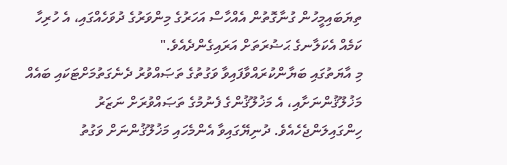ތިޔަބައިމީހުން ގުނާގޮތުން އެއްހާސް އަހަރުގެ މިންވަރުގެ ދުވަހެއްގައި، އެ ހުރިހާ ކަމެއް އެކަލާނގެ ޙަޟުރަތަށް އަރައިގެންދެއެވެ."
މި އާޔަތުގައި ބަޔާންކުރައްވާފައިވާ ވަގުތުގެ ތަޞައްވުރު ދެނެގަތުމަށްޓަކައި ބައެއް މަޚުލޫޤުންނަށާއި، އެ މަޚުލޫޤުންގެ ފެނުމުގެ ތަޞައްވުރަށް ނަޒަރު ހިންގައިލަންޖެހެއެވެ. ދުނިޔޭގައިވާ އެންމެހައި މަޚުލޫޤުންނަށް ވަގުތު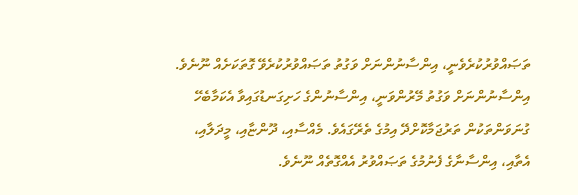ތަޞައްވުރުކުރެވެނީ، އިންސާނުންނަށް ވަގުތު ތަޞައްވުރުކުރެވޭ ގޮތަކަށެއް ނޫނެވެ. އިންސާނުންނަށް ވަގުތު މޭރުންވަނީ، އިންސާނުންގެ ހަށިގަނޑުގައިވާ އެކަމާބެހޭ ގުނަވަންތަކުން ތަރުޖަމާކޮށްދޭ އިމުގެ ތެރޭގައެވެ. މެއްސާއި، ދޫންޏާއި، މީދަލާއި، އެތާއި، އިންސާނާގެ ފެނުމުގެ ތަޞައްވުރު އެއްގޮތެއް ނޫނެވެ.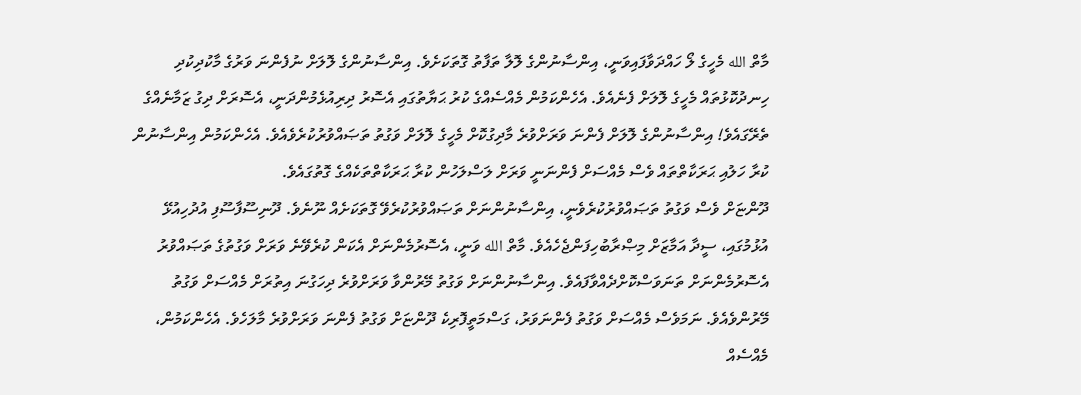މާތް الله މެހީގެ ލޯ ހައްދަވާފައިވަނީ، އިންސާނުންގެ ލޮލާ ތަފާތު ގޮތަކަށެވެ. އިންސާނުންގެ ލޮލަށް ނުފެންނަ ވަރުގެ މާކުދިކުދި ހިނދުކޮޅުތައް މެހީގެ ލޮލަށް ފެނެއެވެ. އެހެންކަމުން މެއްސެއްގެ ކުރު ޙަޔާތުގައި އެސޮރު ދިރިއުޅެމުންދަނީ، އެސޮރަށް ދިގު ޒަމާނެއްގެ ތެރޭގައެވެ! އިންސާނުންގެ ލޮލަށް ފެންނަ ވަރަށްވުރެ މާދިގުކޮށް މެހީގެ ލޮލަށް ވަގުތު ތަޞައްވުރުކުރެވެއެވެ. އެހެންކަމުން އިންސާނުން ކުރާ ހަލުއި ޙަރަކާތްތައް ވެސް މެއްސަށް ފެންނަނީ ވަރަށް ލަސްލަހުން ކުރާ ޙަރަކާތްތަކެއްގެ ގޮތުގައެވެ.
ދޫންޏަށް ވެސް ވަގުތު ތަޞައްވުރުކުރެވެނީ، އިންސާނުންނަށް ތަޞައްވުރުކުރެވޭ ގޮތަކަށެއް ނޫނެވެ. ދޫނިސޫފާސޫފި އުދުހިއުޅޭ އުޅުމުގައި، ސީދާ އަމާޒަށް މިޞްރާބުހިފަންޖެހެއެވެ. މާތް الله ވަނީ، އެސޮރުމެންނަށް އެކަން ކުރެވޭނެ ވަރަށް ވަގުތުގެ ތަޞައްވުރު އެސޮރުމެންނަށް ތަނަވަސްކޮށްދެއްވާފައެވެ. އިންސާނުންނަށް ވަގުތު މޭރުންވާ ވަރަށްވުރެ ދިހަގުނަ އިތުރަށް މެއްސަށް ވަގުތު މޭރުންވެއެވެ. ނަމަވެސް މެއްސަށް ވަގުތު ފެންނަވަރު، ގަސްމަތީފޮރިކެ ދޫންޏަށް ވަގުތު ފެންނަ ވަރަށްވުރެ މާލަހެވެ. އެހެންކަމުން، މެއްސެއް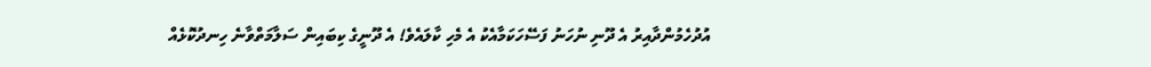އުދުހެމުންދާއިރު އެ ދޫނި ނުހަނު ފަސޭހަކަމާއެކު އެ މެހި ކާލައެވެ! އެ ދޫނީގެ ކިބައިން ސަލާމަތްވާނެ ހިނދުކޮޅެއް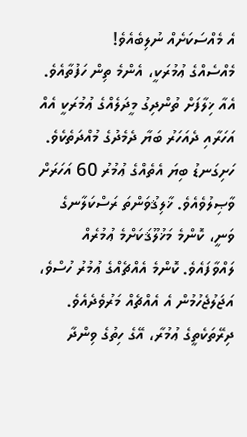އެ މެއްސަކަށެއް ނުލިބެއެވެ!
މެއްސެއްގެ ޢުމުރަކީ، އެންމެ ތިން ހަފުތާއެވެ. އެއާ ޚިލާފަށް ތުންދިގު މީދަލެއްގެ ޢުމުރަކީ އެއް އަހަރާއި ދެއަހަރު ބަޔާ ދެމެދުގެ މުއްދަތެކެވެ. ހަށިގަނޑު ބިޔަ އެތެއްގެ ޢުމުރު 60 އަހަރަށް ވާޞިލުވެއެވެ. ޚާލިޤުވަންތަ ރަސްކަލާނގެ ވަނީ، ކޮންމެ މަޚުލޫޤަކަށްމެ ޢުމުރެއް ލައްވާފައެވެ. ކޮންމެ އެއްޗެއްގެ ޢުމުރު ހުސްވެ، އަޖަލުޖެހުމުން އެ އެއްޗެއް މަރުވެދެއެވެ. ދިރޭތަކެތީގެ ޢުމުރާ، އޭގެ ހިތުގެ ވިންދާ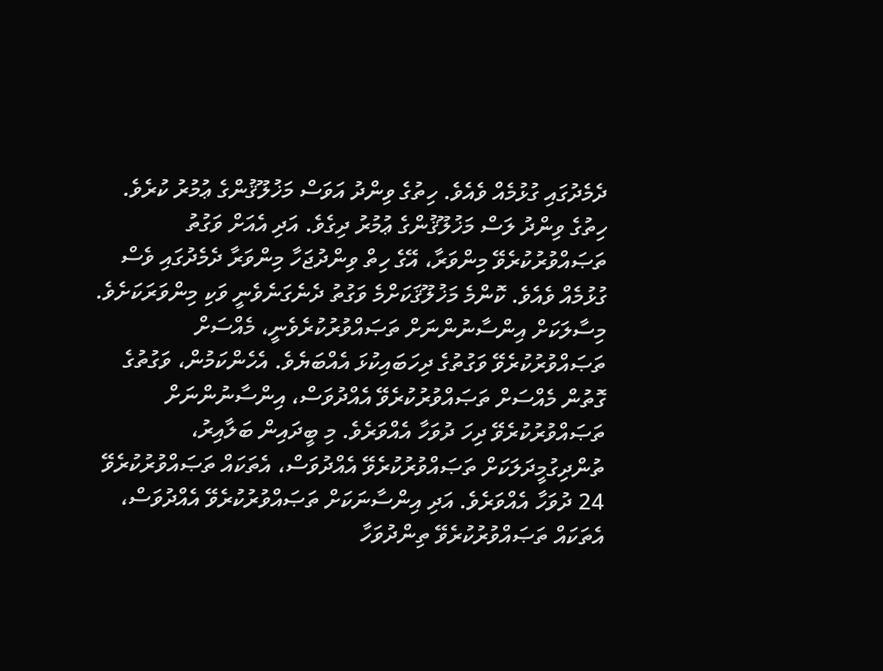ދެމެދުގައި ގުޅުމެއް ވެއެވެ. ހިތުގެ ވިންދު އަވަސް މަޚުލޫޤުންގެ ޢުމުރު ކުރެވެ. ހިތުގެ ވިންދު ލަސް މަޚުލޫޤުންގެ ޢުމުރު ދިގެވެ. އަދި އެއަށް ވަގުތު ތަޞައްވުރުކުރެވޭ މިންވަރާ، އޭގެ ހިތް ވިންދުޖަހާ މިންވަރާ ދެމެދުގައި ވެސް ގުޅުމެއް ވެއެވެ. ކޮންމެ މަޚުލޫޤަކަށްމެ ވަގުތު ދެނެގަނެވެނީ ވަކި މިންވަރަކަށެވެ.
މިސާލަކަށް އިންސާނުންނަށް ތަޞައްވުރުކުރެވެނީ، މެއްސަށް ތަޞައްވުރުކުރެވޭ ވަގުތުގެ ދިހަބައިކުޅަ އެއްބަޔެވެ. އެހެންކަމުން، ވަގުތުގެ ގޮތުން މެއްސަށް ތަޞައްވުރުކުރެވޭ އެއްދުވަސް، އިންސާނުންނަށް ތަޞައްވުރުކުރެވޭ ދިހަ ދުވަހާ އެއްވަރެވެ. މި ބީދައިން ބަލާއިރު، ތުންދިގުމީދަލަކަށް ތަޞައްވުރުކުރެވޭ އެއްދުވަސް، އެތަކައް ތަޞައްވުރުކުރެވޭ 24 ދުވަހާ އެއްވަރެވެ. އަދި އިންސާނަކަށް ތަޞައްވުރުކުރެވޭ އެއްދުވަސް، އެތަކައް ތަޞައްވުރުކުރެވޭ ތިންދުވަހާ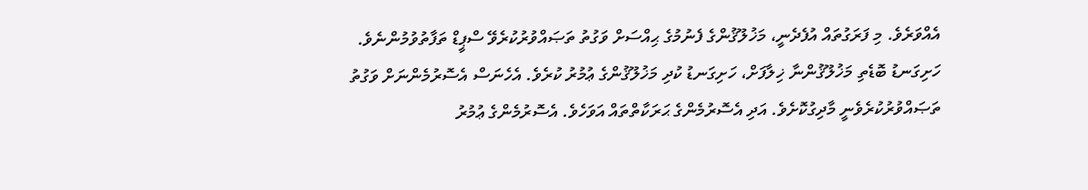އެއްވަރެވެ. މި ފަރަގުތައް އުފެދެނީ، މަޚުލޫޤުންގެ ފެނުމުގެ ޙިއްސަށް ވަގުތު ތަޞައްވުރުކުރެވޭ ސްޕީޑް ތަފާތުވުމުންނެވެ. ހަށިގަނޑު ބޮޑެތި މަޚުލޫޤުންނާ ޚިލާފަށް، ހަށިގަނޑު ކުދި މަޚުލޫޤުންގެ ޢުމުރު ކުރެވެ. އެހެނަސް އެސޮރުމެންނަށް ވަގުތު ތަޞައްވުރުކުރެވެނީ މާދިގުކޮށެވެ. އަދި އެސޮރުމެންގެ ޙަރަކާތްތައް އަވަހެވެ. އެސޮރުމެންގެ ޢުމުރު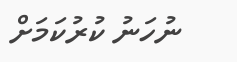ނުހަނު ކުރުކަމަށް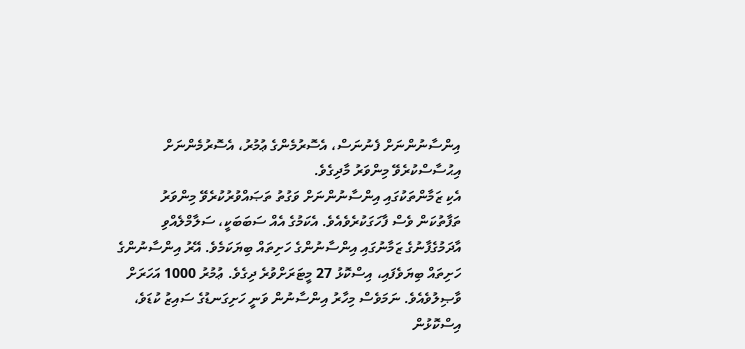އިންސާނުންނަށް ފެނުނަސް، އެސޮރުމެންގެ ޢުމުރު، އެސޮރުމެންނަށް އިޙުސާސްކުރެވޭ މިންވަރު މާދިގެވެ.
އެކި ޒަމާންތަކުގައި އިންސާނުންނަށް ވަގުތު ތަޞައްވުރުކުރެވޭ މިންވަރު ތަފާތުކަން ވެސް ފާހަގަކުރެވެއެވެ. އެކަމުގެ އެއް ސަބަބަކީ، ސަލާމްލެއްވި އާދަމުގެފާނުގެ ޒަމާނުގައި އިންސާނުންގެ ހަށިތައް ބިޔަކަމެވެ. އޭރު އިންސާނުންގެ ހަށިތައް ބިޔަވެފައި، އިސްކޮޅު 27 މީޓަރަށްވުރެ ދިގެވެ. ޢުމުރު 1000 އަހަރަށް ވާޞިލުވެއެވެ. ނަމަވެސް މިހާރު އިންސާނުން ވަނީ ހަށިގަނޑުގެ ސައިޒު ކުޑަވެ، އިސްކޮޅުން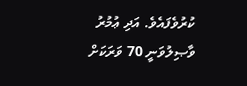ކުރުވެފައެވެ. އަދި ޢުމުރު ވާޞިލުވަނީ 70 ވަރަކަށް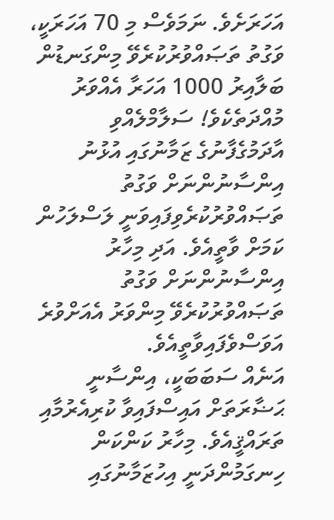އަހަރަށެވެ. ނަމަވެސް މި 70 އަހަރަކީ، ވަގުތު ތަޞައްވުރުކުރެވޭ މިންގަނޑުން ބަލާއިރު 1000 އަހަރާ އެއްވަރު މުއްދަތެކެވެ! ސަލާމްލެއްވި އާދަމުގެފާނުގެ ޒަމާނުގައި އުޅުނު އިންސާނުންނަށް ވަގުތު ތަޞައްވުރުކުރެވިފައިވަނީ ލަސްލަހުން ކަމަށް ވާތީއެވެ. އަދި މިހާރު އިންސާނުންނަށް ވަގުތު ތަޞައްވުރުކުރެވޭ މިންވަރު އެއަށްވުރެ އަވަސްވެފައިވާތީއެވެ.
އަނެއް ސަބަބަކީ، އިންސާނީ ޙަޟާރަތަށް އައިސްފައިވާ ކުރިއެރުމާއި ތަރައްޤީއެވެ. މިހާރު ކަންކަން ހިނގަމުންދަނީ އިހުޒަމާނުގައި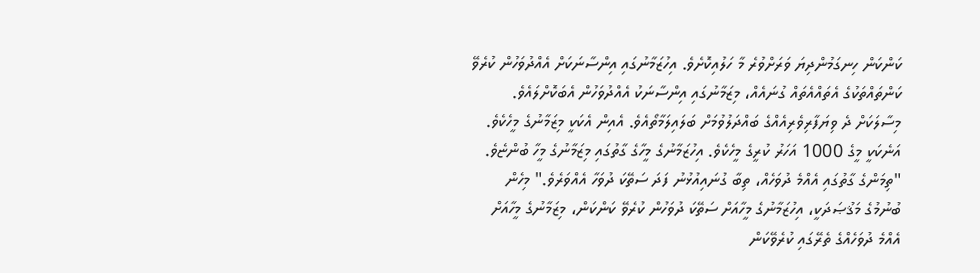ކަންކަން ހިނގަމުންދިޔަ ވަރަށްވުރެ މާ ހަލުއިކޮށެވެ. އިހުޒަމާނުގައި އިންސާނަކަށް އެއްދުވަހުން ކުރެވޭ ކަންތައްތަކުގެ އެތައްއެތައް ގުނައެއް، މިޒަމާނުގައި އިންސާނަކު އެއްދުވަހުން އެބަކޮށްލައެވެ. މިސާލަކަށް ދެ ވިޔަފާރިވެރިއެއްގެ ބައްދަލުވުމަށް ބަލައިލަމާތޯއެވެ. އެއިން އެކަކީ މިޒަމާނުގެ މީހެކެވެ. އަނެކަކީ މީގެ 1000 އަހަރު ކުރީގެ މީހެކެވެ. އިހުޒަމާނުގެ މީހާގެ ގާތުގައި މިޒަމާނުގެ މީހާ ބުންޏެވެ. "ތިމަންގެ ގާތުގައި އެއްމެ ދުވަހެއް، ތިބާ ގުނައިއުޅުނު ފަދަ ސަތޭކަ ދުވަހާ އެއްވަރެވެ." މިހެން ބުނުމުގެ މަޤުޞަދަކީ، އިހުޒަމާނުގެ މީހާއަށް ސަތޭކަ ދުވަހުން ކުރެވޭ ކަންކަން، މިޒަމާނުގެ މީހާއަށް އެއްމެ ދުވަހެއްގެ ތެރޭގައި ކުރެވޭކަން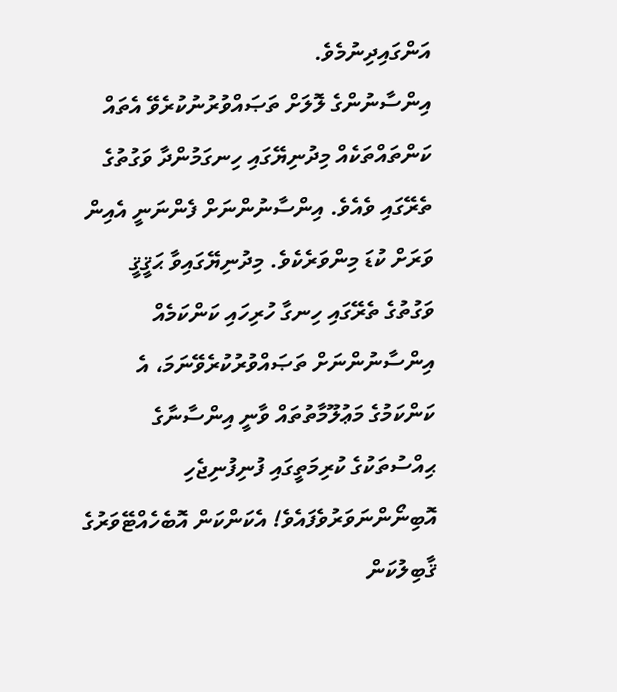އަންގައިދިނުމެވެ.
އިންސާނުންގެ ލޮލަށް ތަޞައްވުރުނުކުރެވޭ އެތައް ކަންތައްތަކެއް މިދުނިޔޭގައި ހިނގަމުންދާ ވަގުތުގެ ތެރޭގައި ވެއެވެ. އިންސާނުންނަށް ފެންނަނީ އެއިން ވަރަށް ކުޑަ މިންވަރެކެވެ. މިދުނިޔޭގައިވާ ޙަޤީޤީ ވަގުތުގެ ތެރޭގައި ހިނގާ ހުރިހައި ކަންކަމެއް އިންސާނުންނަށް ތަޞައްވުރުކުރެވޭނަމަ، އެ ކަންކަމުގެ މަޢުލޫމާތުތައް ވާނީ އިންސާނާގެ ޙިއްސުތަކުގެ ކުރިމަތީގައި ފުނިފުނިޖެހި އޮބިނޯންނަވަރުވެފައެވެ! އެކަންކަން އޮބެހެއްޓޭވަރުގެ ޤާބިލުކަން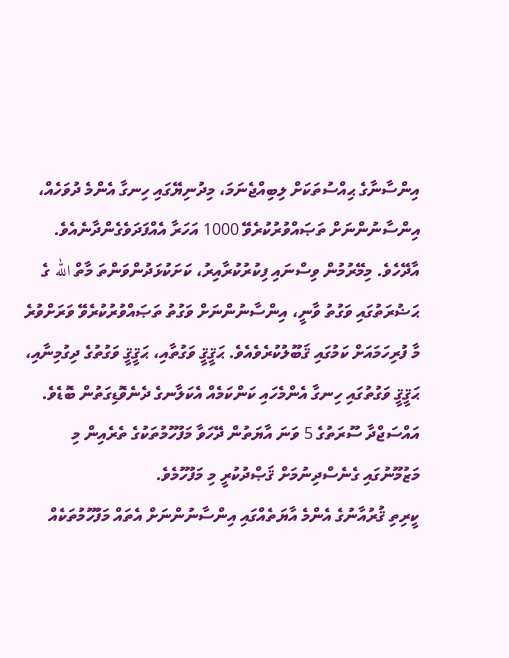އިންސާނާގެ ޙިއްސުތަކަށް ލިބިއްޖެނަމަ، މިދުނިޔޭގައި ހިނގާ އެންމެ ދުވަހެއް، އިންސާނުންނަށް ތަޞައްވުރުކުރެވޭ 1000 އަހަރާ އެއްފަދަވެގެންދާނެއެވެ.
އާދޭހެވެ. މިމޭރުމުން ވިސްނައި ފިކުރުކުރާއިރު، ކަށަކުޅަދުންވަންތަ މާތް الله ގެ ޙަޟުރަތުގައި ވަގުތު ވާނީ، އިންސާނުންނަށް ވަގުތު ތަޞައްވުރުކުރެވޭ ވަރަށްވުރެ މާ ފުރިހަމައަށް ކަމުގައި ޤަބޫލުކުރެވެއެވެ. ޙަޤީޤީ ވަގުތާއި، ޙަޤީޤީ ވަގުތުގެ ދިގުމިނާއި، ޙަޤީޤީ ވަގުތުގައި ހިނގާ އެންމެހައި ކަންކަމެއް އެކަލާނގެ ދެނެވޮޑިގަތުން ބޮޑެވެ. އައްސަޖްދާ ސޫރަތުގެ 5 ވަނަ އާޔަތުން ދޭހަވާ މަފުހޫމުތަކުގެ ތެރެއިން މި މަޒުމޫނުގައި ގެނެސްދިނުމަށް ޤަޞްދުކުރީ މި މަފުހޫމެވެ.
ކީރިތި ޤުރުއާނުގެ އެންމެ އާޔަތެއްގައި އިންސާނުންނަށް އެތައް މަފުހޫމުތަކެއް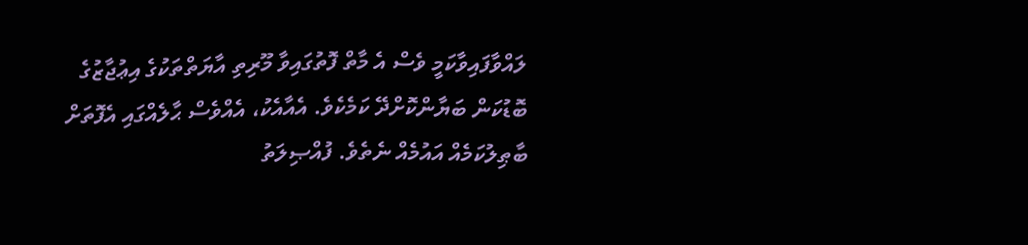ލައްވާފައިވާކަމީ ވެސް އެ މާތް ފޮތުގައިވާ މޫރިތި އާޔަތްތަކުގެ އިޢުޖާޒުގެ ބޮޑުކަން ބަޔާންކޮށްދޭ ކަމެކެވެ. އެއާއެކު، އެއްވެސް ޙާލެއްގައި އެފޮތަށް ބާޠިލުކަމެއް އައުމެއް ނެތެވެ. ފުއްޞިލަތު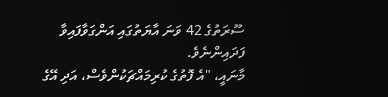ސޫރަތުގެ 42 ވަނަ އާޔަތުގައި އަންގަވާފައިވާ ފަދައިންނެވެ.
މާނައީ، "އެ ފޮތުގެ ކުރިމައްޗަކުންވެސް، އަދި އޭގެ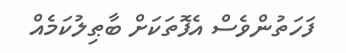ފަހަތުންވެސް އެފޮތަކަށް ބާޠިލުކަމެއް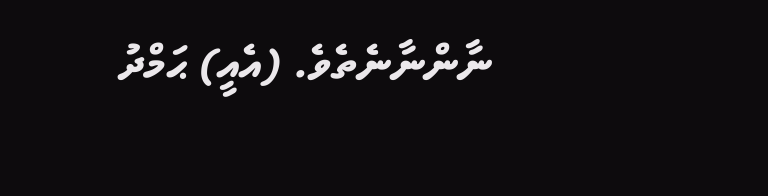ނާންނާނެތެވެ. (އެއީ) ޙަމްދު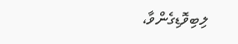ލިބިވޮޑިގެންވާ،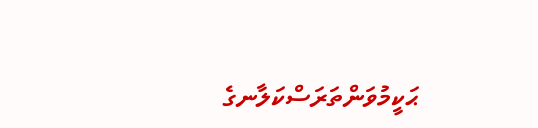ޙަކީމުވަންތަރަސްކަލާނގެ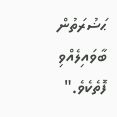ޙަޟުރަތުން ބާވައިލެއްވި ފޮތެކެވެ."